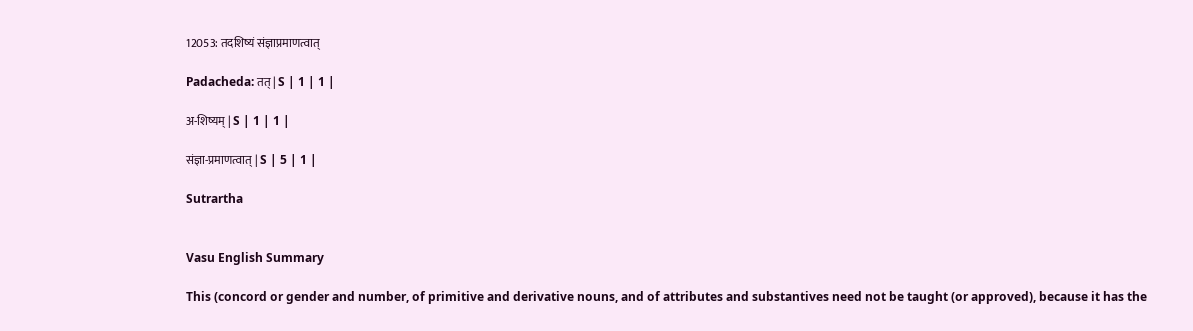12053: तदशिष्यं संज्ञाप्रमाणत्वात्

Padacheda: तत् | S | 1 | 1 |

अ-शिष्यम् | S | 1 | 1 |

संज्ञा-प्रमाणत्वात् | S | 5 | 1 |

Sutrartha


Vasu English Summary

This (concord or gender and number, of primitive and derivative nouns, and of attributes and substantives need not be taught (or approved), because it has the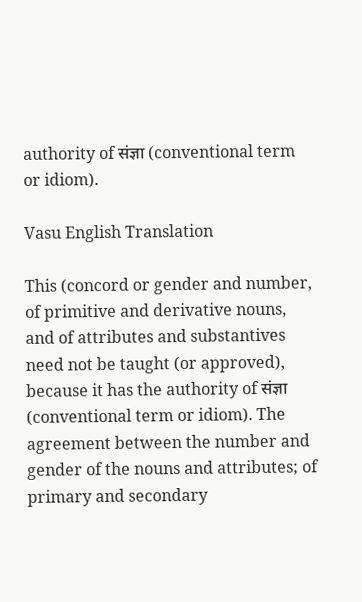authority of संज्ञा (conventional term or idiom).

Vasu English Translation

This (concord or gender and number, of primitive and derivative nouns, and of attributes and substantives need not be taught (or approved), because it has the authority of संज्ञा (conventional term or idiom). The agreement between the number and gender of the nouns and attributes; of primary and secondary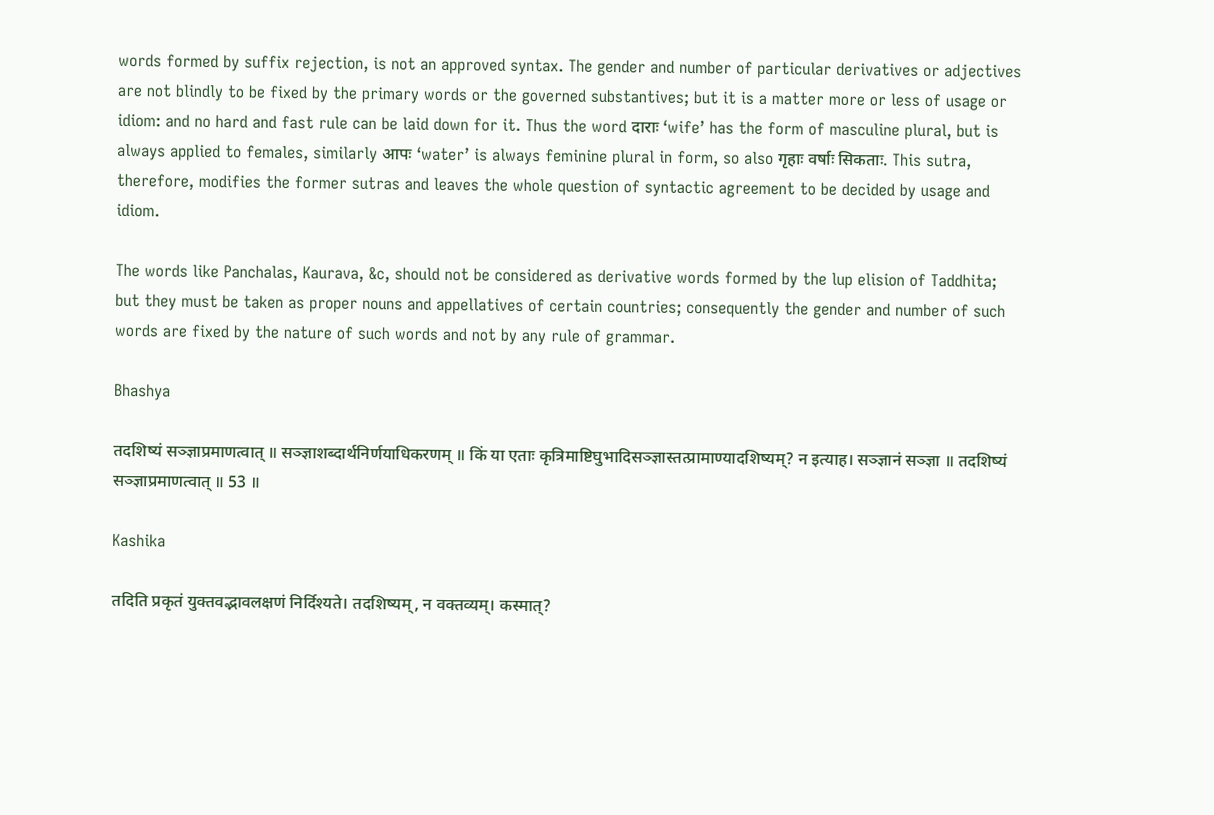words formed by suffix rejection, is not an approved syntax. The gender and number of particular derivatives or adjectives are not blindly to be fixed by the primary words or the governed substantives; but it is a matter more or less of usage or idiom: and no hard and fast rule can be laid down for it. Thus the word दाराः ‘wife’ has the form of masculine plural, but is always applied to females, similarly आपः ‘water’ is always feminine plural in form, so also गृहाः वर्षाः सिकताः. This sutra, therefore, modifies the former sutras and leaves the whole question of syntactic agreement to be decided by usage and idiom.

The words like Panchalas, Kaurava, &c, should not be considered as derivative words formed by the lup elision of Taddhita; but they must be taken as proper nouns and appellatives of certain countries; consequently the gender and number of such words are fixed by the nature of such words and not by any rule of grammar.

Bhashya

तदशिष्यं सञ्ज्ञाप्रमाणत्वात् ॥ सञ्ज्ञाशब्दार्थनिर्णयाधिकरणम् ॥ किं या एताः कृत्रिमाष्टिघुभादिसञ्ज्ञास्तत्प्रामाण्यादशिष्यम्? न इत्याह। सञ्ज्ञानं सञ्ज्ञा ॥ तदशिष्यं सञ्ज्ञाप्रमाणत्वात् ॥ 53 ॥

Kashika

तदिति प्रकृतं युक्तवद्भावलक्षणं निर्दिश्यते। तदशिष्यम्, न वक्तव्यम्। कस्मात्?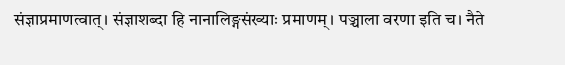संज्ञाप्रमाणत्वात्। संज्ञाशब्दा हि नानालिङ्गसंख्याः प्रमाणम्। पञ्चाला वरणा इति च। नैते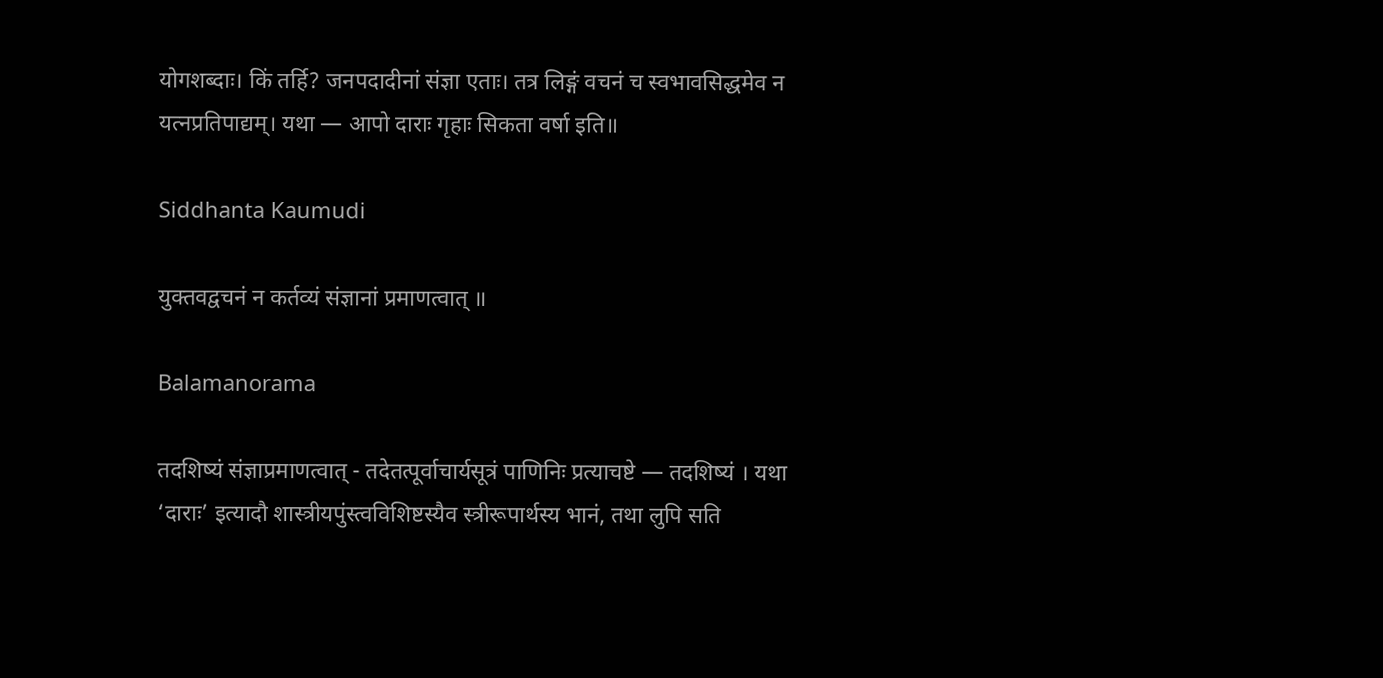योगशब्दाः। किं तर्हि? जनपदादीनां संज्ञा एताः। तत्र लिङ्गं वचनं च स्वभावसिद्धमेव न यत्नप्रतिपाद्यम्। यथा — आपो दाराः गृहाः सिकता वर्षा इति॥

Siddhanta Kaumudi

युक्तवद्वचनं न कर्तव्यं संज्ञानां प्रमाणत्वात् ॥

Balamanorama

तदशिष्यं संज्ञाप्रमाणत्वात् - तदेतत्पूर्वाचार्यसूत्रं पाणिनिः प्रत्याचष्टे — तदशिष्यं । यथा ‘दाराः’ इत्यादौ शास्त्रीयपुंस्त्वविशिष्टस्यैव स्त्रीरूपार्थस्य भानं, तथा लुपि सति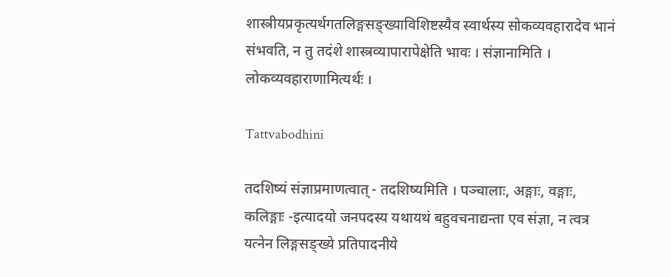शास्त्रीयप्रकृत्यर्थगतलिङ्गसङ्ख्याविशिष्टस्यैव स्वार्थस्य सोकव्यवहारादेव भानं संभवति, न तु तदंशे शास्त्रव्यापारापेक्षेति भावः । संज्ञानामिति । लोकव्यवहाराणामित्यर्थः ।

Tattvabodhini

तदशिष्यं संज्ञाप्रमाणत्वात् - तदशिष्यमिति । पञ्चालाः, अङ्गाः, वङ्गाः, कलिङ्गाः -इत्यादयो जनपदस्य यथायथं बहुवचनाद्यन्ता एव संज्ञा, न त्वत्र यत्नेन लिङ्गसङ्ख्ये प्रतिपादनीये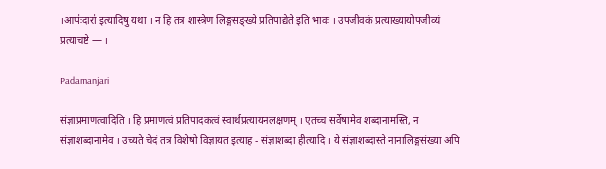।आपः॑दारा॑ इत्यादिषु यथा । न हि तत्र शास्त्रेण लिङ्गसङ्ख्ये प्रतिपाद्येते इति भावः । उपजीवकं प्रत्याख्यायोपजीव्यं प्रत्याचष्टे — ।

Padamanjari

संज्ञाप्रमाणत्वादिति । हि प्रमाणत्वं प्रतिपादकत्वं स्वार्थप्रत्यायनलक्षणम् । एतच्च सर्वेषामेव शब्दानामस्ति, न संज्ञाशब्दानामेव । उच्यते चेदं तत्र विशेषो विज्ञायत इत्याह - संज्ञाशब्दा हीत्यादि । ये संज्ञाशब्दास्ते नानालिङ्गसंख्या अपि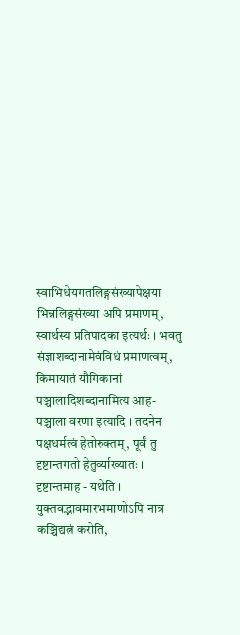स्वाभिधेयगतलिङ्गसंख्यापेक्षया भिन्नलिङ्गसंख्या अपि प्रमाणम्, स्वार्थस्य प्रतिपादका इत्यर्थः । भवतु संज्ञाशब्दानामेवंविधं प्रमाणत्वम्, किमायातं यौगिकानां पञ्चालादिशब्दानामित्य आह-पञ्चाला वरणा इत्यादि । तदनेन पक्षधर्मत्वं हेतोरुक्तम्, पूर्वं तु दृष्टान्तगतो हेतुर्व्याख्यातः । दृष्टान्तमाह - यथेति । युक्तवद्भावमारभमाणोऽपि नात्र कञ्चिद्यत्नं करोति,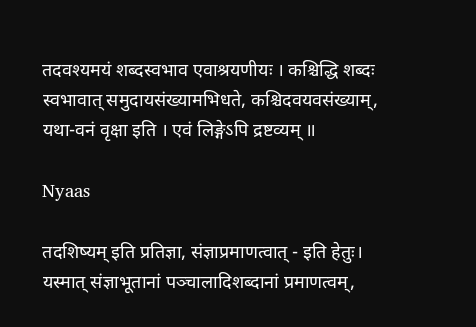तदवश्यमयं शब्दस्वभाव एवाश्रयणीयः । कश्चिद्धि शब्दः स्वभावात् समुदायसंख्यामभिधते, कश्चिदवयवसंख्याम्, यथा-वनं वृक्षा इति । एवं लिङ्गेऽपि द्रष्टव्यम् ॥

Nyaas

तदशिष्यम् इति प्रतिज्ञा, संज्ञाप्रमाणत्वात् - इति हेतुः। यस्मात् संज्ञाभूतानां पञ्चालादिशब्दानां प्रमाणत्वम्,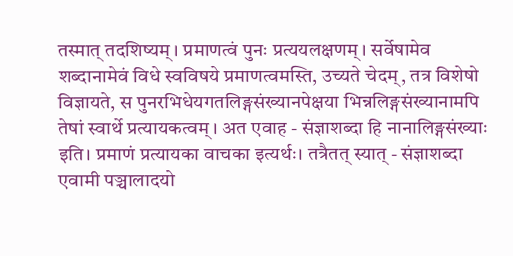तस्मात् तदशिष्यम्। प्रमाणत्वं पुनः प्रत्ययलक्षणम्। सर्वेषामेव शब्दानामेवं विधे स्वविषये प्रमाणत्वमस्ति, उच्यते चेदम्, तत्र विशेषो विज्ञायते, स पुनरभिधेयगतलिङ्गसंख्यानपेक्षया भिन्नलिङ्गसंख्यानामपि तेषां स्वार्थे प्रत्यायकत्वम्। अत एवाह - संज्ञाशब्दा हि नानालिङ्गसंख्याः इति। प्रमाणं प्रत्यायका वाचका इत्यर्थः। तत्रैतत् स्यात् - संज्ञाशब्दा एवामी पञ्चालादयो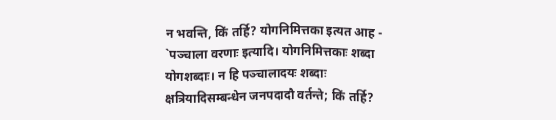न भवन्ति, किं तर्हि? योगनिमित्तका इत्यत आह - `पञ्चाला वरणाः इत्यादि। योगनिमित्तकाः शब्दा योगशब्दाः। न हि पञ्चालादयः शब्दाः क्षत्रियादिसम्बन्धेन जनपदादौ वर्तन्ते; किं तर्हि?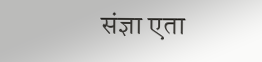संज्ञा एता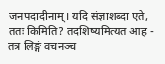जनपदादीनाम्। यदि संज्ञाशब्दा एते, ततः किमिति? तदशिष्यमित्यत आह - तत्र लिङ्गं वचनञ्च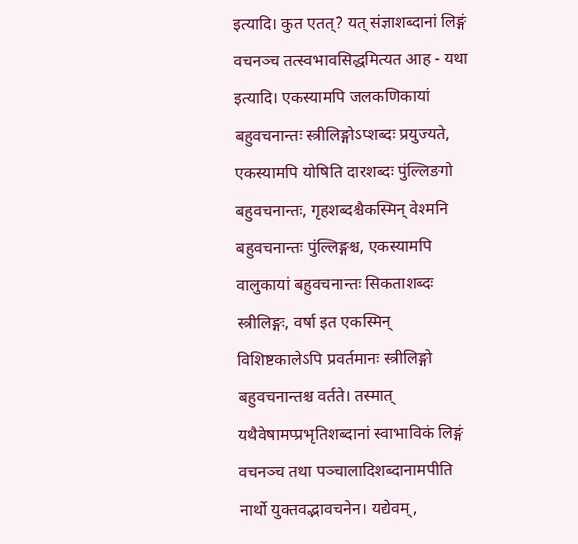इत्यादि। कुत एतत्? यत् संज्ञाशब्दानां लिङ्गं वचनञ्च तत्स्वभावसिद्धमित्यत आह - यथा इत्यादि। एकस्यामपि जलकणिकायां बहुवचनान्तः स्त्रीलिङ्गोऽप्शब्दः प्रयुज्यते, एकस्यामपि योषिति दारशब्दः पुंल्लिङगो बहुवचनान्तः, गृहशब्दश्चैकस्मिन् वेश्मनि बहुवचनान्तः पुंल्लिङ्गश्च, एकस्यामपि वालुकायां बहुवचनान्तः सिकताशब्दः स्त्रीलिङ्गः, वर्षा इत एकस्मिन् विशिष्टकालेऽपि प्रवर्तमानः स्त्रीलिङ्गो बहुवचनान्तश्च वर्तते। तस्मात् यथैवेषामप्प्रभृतिशब्दानां स्वाभाविकं लिङ्गं वचनञ्च तथा पञ्चालादिशब्दानामपीति नार्थो युक्तवद्भावचनेन। यद्येवम्,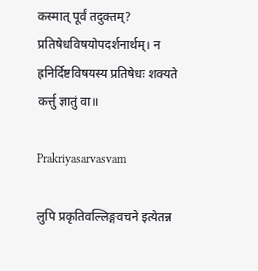कस्मात् पूर्वं तदुक्तम्? प्रतिषेधविषयोपदर्शनार्थम्। न ह्रनिर्दिष्टविषयस्य प्रतिषेधः शक्यते कर्त्तु ज्ञातुं वा॥

Prakriyasarvasvam

लुपि प्रकृतिवल्लिङ्गवचने इत्येतन्न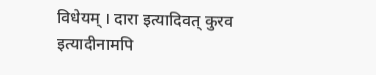विधेयम् । दारा इत्यादिवत् कुरव इत्यादीनामपि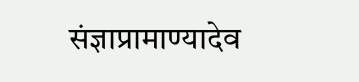संज्ञाप्रामाण्यादेव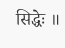सिद्धेः ॥